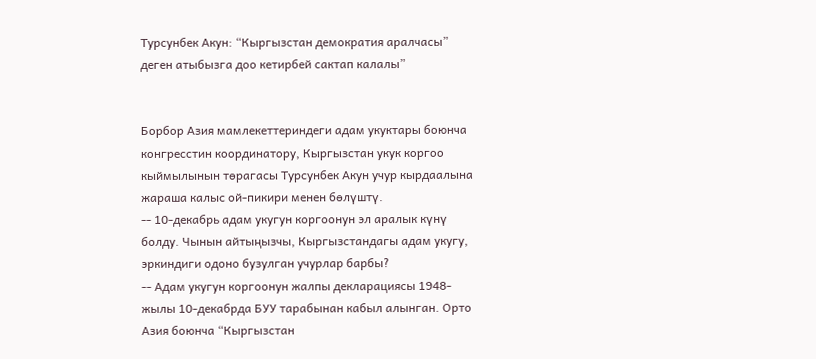Турсунбек Акун: “Кыргызстан демократия аралчасы” деген атыбызга доо кетирбей сактап калалы”


Борбор Азия мамлекеттериндеги адам укуктары боюнча конгресстин координатору, Кыргызстан укук коргоо кыймылынын төрагасы Турсунбек Акун учур кырдаалына жараша калыс ой-пикири менен бөлүштү.
-- 10-декабрь адам укугун коргоонун эл аралык күнү болду. Чынын айтыңызчы, Кыргызстандагы адам укугу, эркиндиги одоно бузулган учурлар барбы?
-- Адам укугун коргоонун жалпы декларациясы 1948-жылы 10-декабрда БУУ тарабынан кабыл алынган. Орто Азия боюнча “Кыргызстан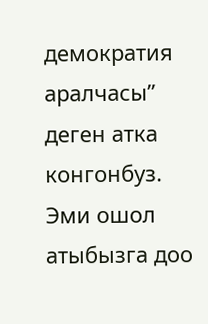демократия аралчасы” деген атка конгонбуз. Эми ошол атыбызга доо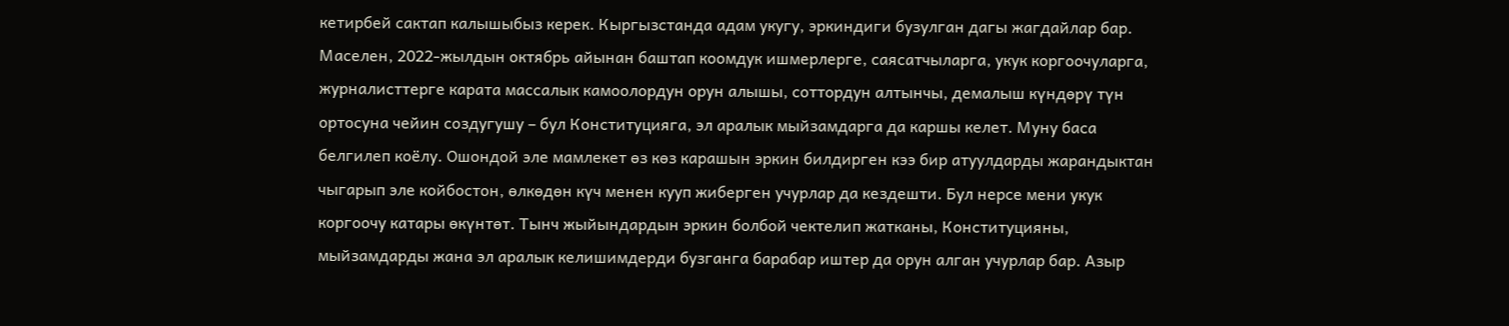кетирбей сактап калышыбыз керек. Кыргызстанда адам укугу, эркиндиги бузулган дагы жагдайлар бар. Маселен, 2022-жылдын октябрь айынан баштап коомдук ишмерлерге, саясатчыларга, укук коргоочуларга, журналисттерге карата массалык камоолордун орун алышы, соттордун алтынчы, демалыш күндөрү түн ортосуна чейин создугушу – бул Конституцияга, эл аралык мыйзамдарга да каршы келет. Муну баса белгилеп коёлу. Ошондой эле мамлекет өз көз карашын эркин билдирген кээ бир атуулдарды жарандыктан чыгарып эле койбостон, өлкөдөн күч менен кууп жиберген учурлар да кездешти. Бул нерсе мени укук коргоочу катары өкүнтөт. Тынч жыйындардын эркин болбой чектелип жатканы, Конституцияны, мыйзамдарды жана эл аралык келишимдерди бузганга барабар иштер да орун алган учурлар бар. Азыр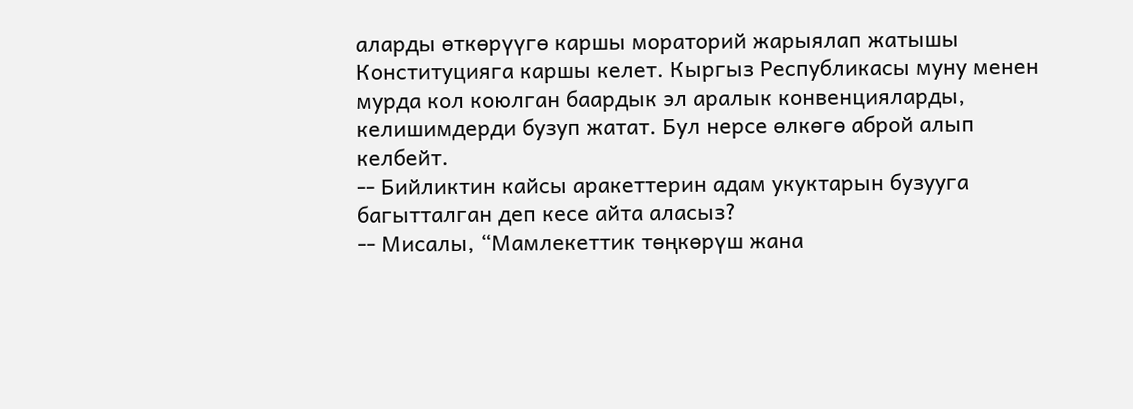аларды өткөрүүгө каршы мораторий жарыялап жатышы Конституцияга каршы келет. Кыргыз Республикасы муну менен мурда кол коюлган баардык эл аралык конвенцияларды, келишимдерди бузуп жатат. Бул нерсе өлкөгө аброй алып келбейт.
-- Бийликтин кайсы аракеттерин адам укуктарын бузууга багытталган деп кесе айта аласыз?
-- Мисалы, “Мамлекеттик төңкөрүш жана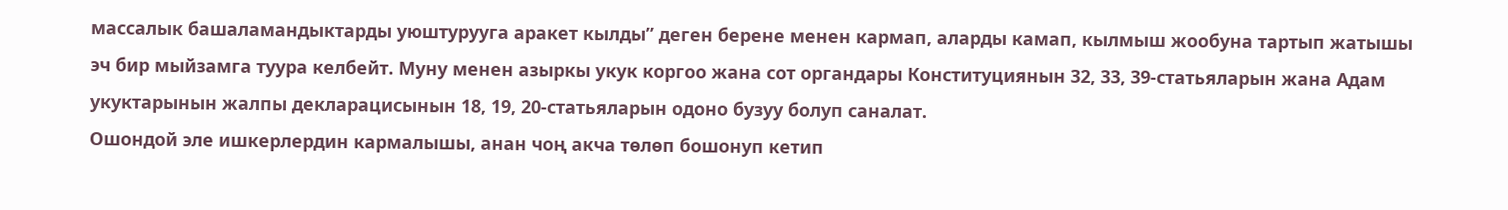массалык башаламандыктарды уюштурууга аракет кылды” деген берене менен кармап, аларды камап, кылмыш жообуна тартып жатышы эч бир мыйзамга туура келбейт. Муну менен азыркы укук коргоо жана сот органдары Конституциянын 32, 33, 39-статьяларын жана Адам укуктарынын жалпы декларацисынын 18, 19, 20-статьяларын одоно бузуу болуп саналат.
Ошондой эле ишкерлердин кармалышы, анан чоң акча төлөп бошонуп кетип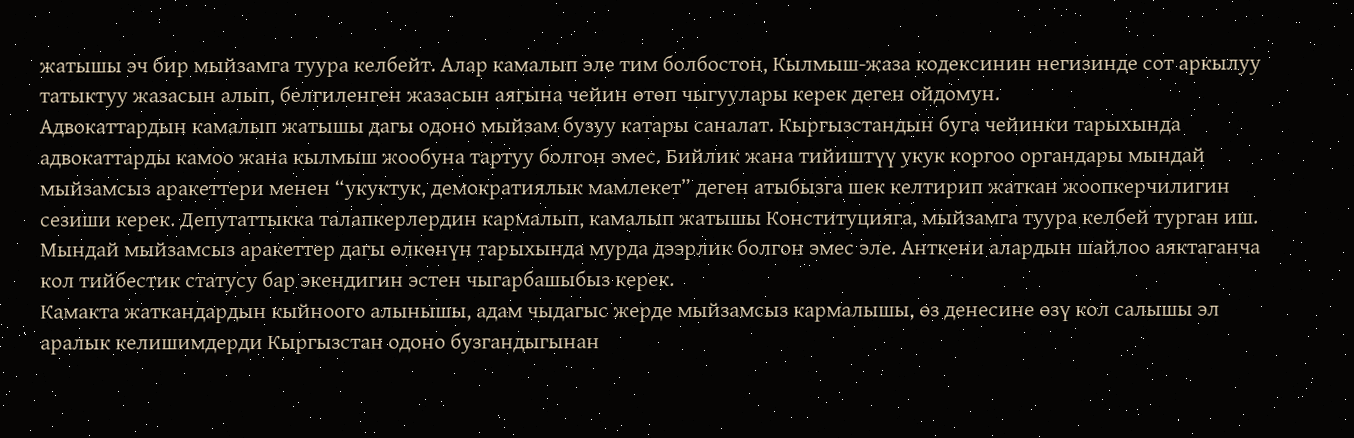жатышы эч бир мыйзамга туура келбейт. Алар камалып эле тим болбостон, Кылмыш-жаза кодексинин негизинде сот аркылуу татыктуу жазасын алып, белгиленген жазасын аягына чейин өтөп чыгуулары керек деген ойдомун.
Адвокаттардын камалып жатышы дагы одоно мыйзам бузуу катары саналат. Кыргызстандын буга чейинки тарыхында адвокаттарды камоо жана кылмыш жообуна тартуу болгон эмес. Бийлик жана тийиштүү укук коргоо органдары мындай мыйзамсыз аракеттери менен “укуктук, демократиялык мамлекет” деген атыбызга шек келтирип жаткан жоопкерчилигин сезиши керек. Депутаттыкка талапкерлердин кармалып, камалып жатышы Конституцияга, мыйзамга туура келбей турган иш. Мындай мыйзамсыз аракеттер дагы өлкөнүн тарыхында мурда дээрлик болгон эмес эле. Анткени алардын шайлоо аяктаганча кол тийбестик статусу бар экендигин эстен чыгарбашыбыз керек.
Камакта жаткандардын кыйноого алынышы, адам чыдагыс жерде мыйзамсыз кармалышы, өз денесине өзү кол салышы эл аралык келишимдерди Кыргызстан одоно бузгандыгынан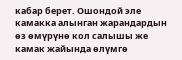кабар берет. Ошондой эле камакка алынган жарандардын өз өмүрүнө кол салышы же камак жайында өлүмгө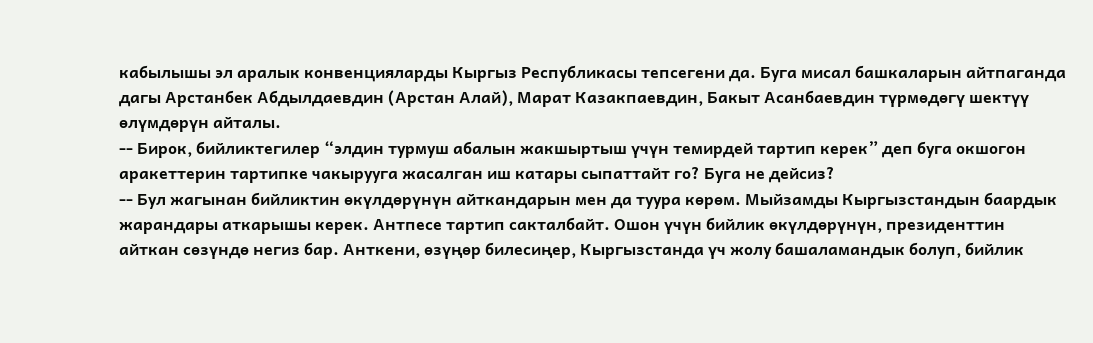кабылышы эл аралык конвенцияларды Кыргыз Республикасы тепсегени да. Буга мисал башкаларын айтпаганда дагы Арстанбек Абдылдаевдин (Арстан Алай), Марат Казакпаевдин, Бакыт Асанбаевдин түрмөдөгү шектүү өлүмдөрүн айталы.
-- Бирок, бийликтегилер “элдин турмуш абалын жакшыртыш үчүн темирдей тартип керек” деп буга окшогон аракеттерин тартипке чакырууга жасалган иш катары сыпаттайт го? Буга не дейсиз?
-- Бул жагынан бийликтин өкүлдөрүнүн айткандарын мен да туура көрөм. Мыйзамды Кыргызстандын баардык жарандары аткарышы керек. Антпесе тартип сакталбайт. Ошон үчүн бийлик өкүлдөрүнүн, президенттин айткан сөзүндө негиз бар. Анткени, өзүңөр билесиңер, Кыргызстанда үч жолу башаламандык болуп, бийлик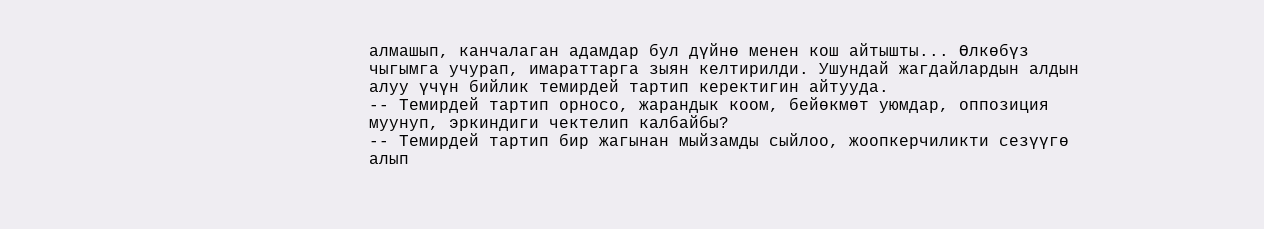алмашып, канчалаган адамдар бул дүйнө менен кош айтышты... Өлкөбүз чыгымга учурап, имараттарга зыян келтирилди. Ушундай жагдайлардын алдын алуу үчүн бийлик темирдей тартип керектигин айтууда.
-- Темирдей тартип орносо, жарандык коом, бейөкмөт уюмдар, оппозиция муунуп, эркиндиги чектелип калбайбы?
-- Темирдей тартип бир жагынан мыйзамды сыйлоо, жоопкерчиликти сезүүгө алып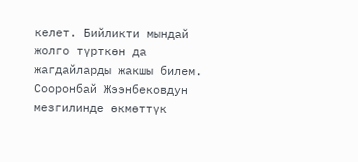келет. Бийликти мындай жолго түрткөн да жагдайларды жакшы билем. Сооронбай Жээнбековдун мезгилинде өкмөттүк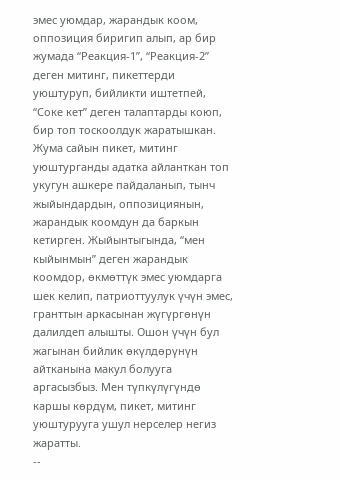эмес уюмдар, жарандык коом, оппозиция биригип алып, ар бир жумада “Реакция-1”, “Реакция-2” деген митинг, пикеттерди уюштуруп, бийликти иштетпей, “Соке кет” деген талаптарды коюп, бир топ тоскоолдук жаратышкан. Жума сайын пикет, митинг уюштурганды адатка айланткан топ укугун ашкере пайдаланып, тынч жыйындардын, оппозициянын, жарандык коомдун да баркын кетирген. Жыйынтыгында, “мен кыйынмын” деген жарандык коомдор, өкмөттүк эмес уюмдарга шек келип, патриоттуулук үчүн эмес, гранттын аркасынан жүгүргөнүн далилдеп алышты. Ошон үчүн бул жагынан бийлик өкүлдөрүнүн айтканына макул болууга аргасызбыз. Мен түпкүлүгүндө каршы көрдүм, пикет, митинг уюштурууга ушул нерселер негиз жаратты.
--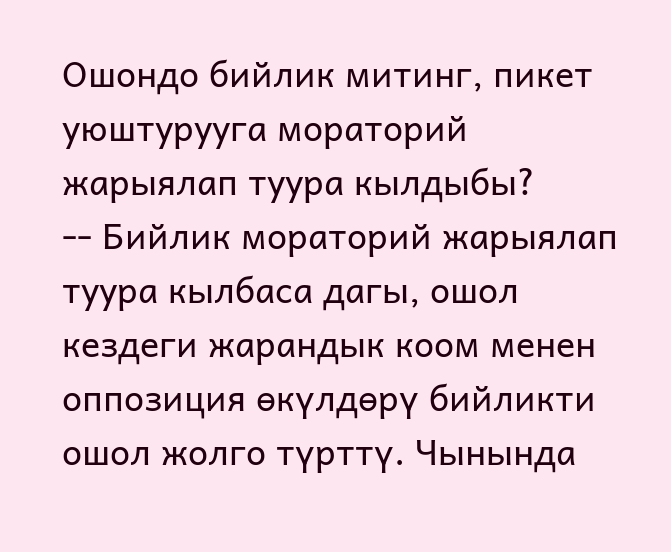Ошондо бийлик митинг, пикет уюштурууга мораторий жарыялап туура кылдыбы?
-- Бийлик мораторий жарыялап туура кылбаса дагы, ошол кездеги жарандык коом менен оппозиция өкүлдөрү бийликти ошол жолго түрттү. Чынында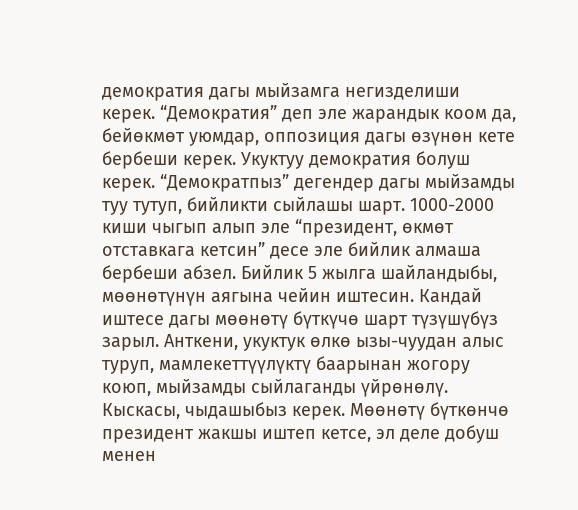демократия дагы мыйзамга негизделиши керек. “Демократия” деп эле жарандык коом да, бейөкмөт уюмдар, оппозиция дагы өзүнөн кете бербеши керек. Укуктуу демократия болуш керек. “Демократпыз” дегендер дагы мыйзамды туу тутуп, бийликти сыйлашы шарт. 1000-2000 киши чыгып алып эле “президент, өкмөт отставкага кетсин” десе эле бийлик алмаша бербеши абзел. Бийлик 5 жылга шайландыбы, мөөнөтүнүн аягына чейин иштесин. Кандай иштесе дагы мөөнөтү бүткүчө шарт түзүшүбүз зарыл. Анткени, укуктук өлкө ызы-чуудан алыс туруп, мамлекеттүүлүктү баарынан жогору коюп, мыйзамды сыйлаганды үйрөнөлү. Кыскасы, чыдашыбыз керек. Мөөнөтү бүткөнчө президент жакшы иштеп кетсе, эл деле добуш менен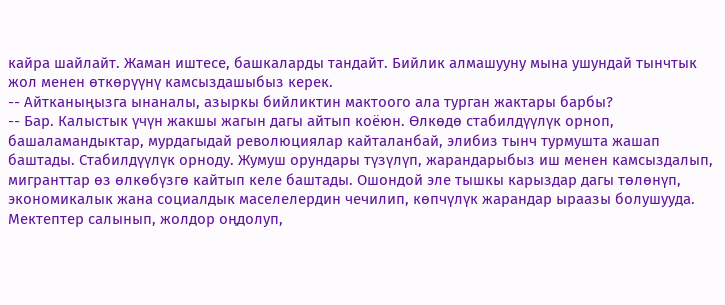кайра шайлайт. Жаман иштесе, башкаларды тандайт. Бийлик алмашууну мына ушундай тынчтык жол менен өткөрүүнү камсыздашыбыз керек.
-- Айтканыңызга ынаналы, азыркы бийликтин мактоого ала турган жактары барбы?
-- Бар. Калыстык үчүн жакшы жагын дагы айтып коёюн. Өлкөдө стабилдүүлүк орноп, башаламандыктар, мурдагыдай революциялар кайталанбай, элибиз тынч турмушта жашап баштады. Стабилдүүлүк орноду. Жумуш орундары түзүлүп, жарандарыбыз иш менен камсыздалып, мигранттар өз өлкөбүзгө кайтып келе баштады. Ошондой эле тышкы карыздар дагы төлөнүп, экономикалык жана социалдык маселелердин чечилип, көпчүлүк жарандар ыраазы болушууда. Мектептер салынып, жолдор оңдолуп,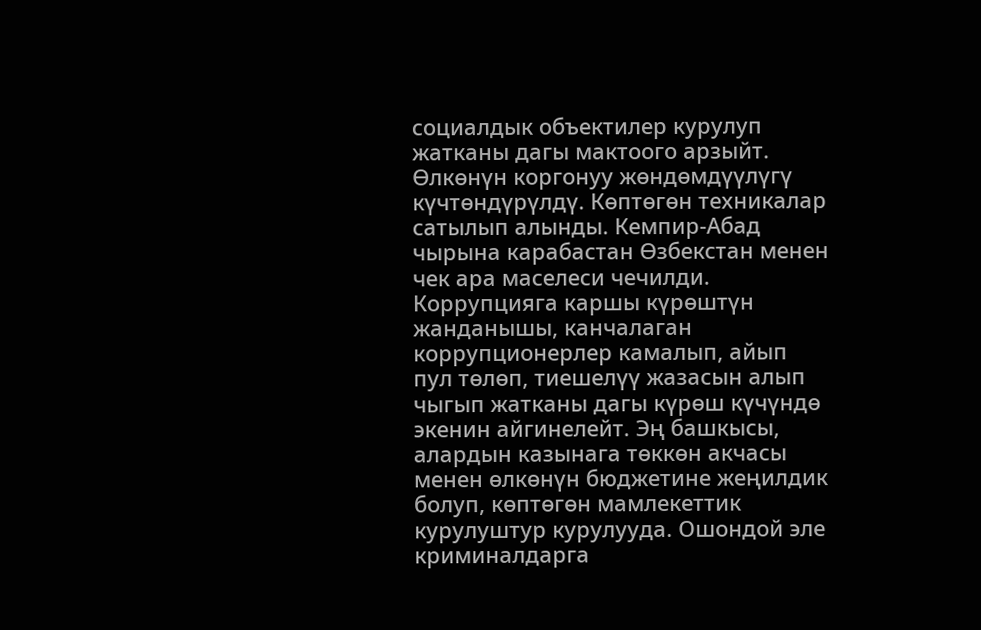социалдык объектилер курулуп жатканы дагы мактоого арзыйт. Өлкөнүн коргонуу жөндөмдүүлүгү күчтөндүрүлдү. Көптөгөн техникалар сатылып алынды. Кемпир-Абад чырына карабастан Өзбекстан менен чек ара маселеси чечилди. Коррупцияга каршы күрөштүн жанданышы, канчалаган коррупционерлер камалып, айып пул төлөп, тиешелүү жазасын алып чыгып жатканы дагы күрөш күчүндө экенин айгинелейт. Эң башкысы, алардын казынага төккөн акчасы менен өлкөнүн бюджетине жеңилдик болуп, көптөгөн мамлекеттик курулуштур курулууда. Ошондой эле криминалдарга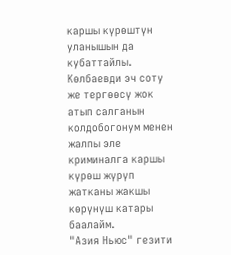каршы күрөштүн уланышын да кубаттайлы. Көлбаевди эч соту же тергөөсү жок атып салганын колдобогонум менен жалпы эле криминалга каршы күрөш жүрүп жатканы жакшы көрүнүш катары баалайм.
"Азия Ньюс" гезити